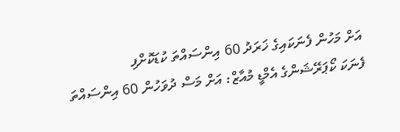އަށް މަހުން ފެނަކައިގެ ޚަރަދު 60 އިންސައްތަ ކުޑަކޮށްފި
ފެނަކަ ކޯޕަރޭޝަންގެ އެމްޑީ މުއާޒް: އަށް މަސް ދުވަހުން 60 އިންސައްތަ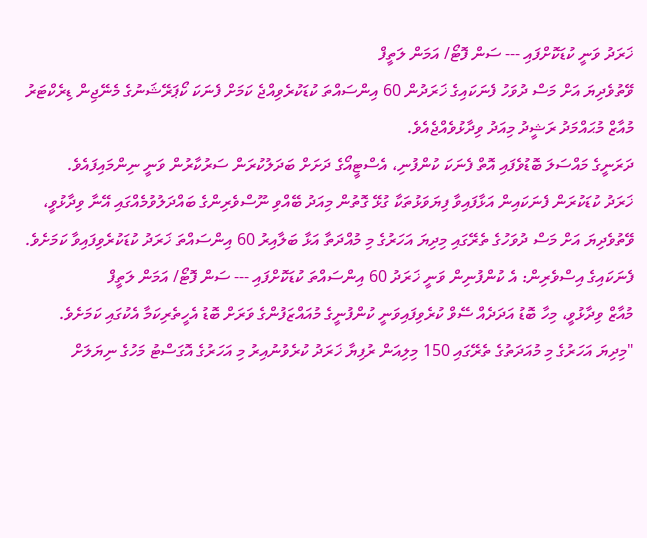ޚަރަދު ވަނީ ކުޑަކޮށްފައި --- ސަން ފޮޓޯ/ އަމަން ލަތީފް
ވޭތުވެދިޔަ އަށް މަސް ދުވަހު ފެނަކައިގެ ޚަރަދުން 60 އިންސައްތަ ކުޑަކުރެވިއްޖެ ކަމަށް ފެނަކަ ކޯޕަރޭޝަނުގެ މެނޭޖިން ޑިރެކްޓަރު މުއާޒް މުޙައްމަދު ރަޝީދު މިއަދު ވިދާޅުވެއްޖެއެވެ.
ދަރަނީގެ މައްސަލަ ބޮޑުވެފައި އޮތް ފެނަކަ ކުންފުނި، އެސްޓީއޯގެ ދަށަށް ބަދަލުކުރަން ސަރުކާރުން ވަނީ ނިންމައިފައެވެ.
ޚަރަދު ކުޑަކުރަން ފެނަކައިން އަޅާފައިވާ ފިޔަވަޅުތަކާ ގުޅޭ ގޮތުން މިއަދު ބޭއްވި ނޫސްވެރިންގެ ބައްދަލުވުމެއްގައި އޭނާ ވިދާޅުވީ، ވޭތުވެދިޔަ އަށް މަސް ދުވަހުގެ ތެރޭގައި މިދިޔަ އަހަރުގެ މި މުއްދަތާ އަޅާ ބަލާއިރު 60 އިންސައްތަ ޚަރަދު ކުޑަކުރެވިފައިވާ ކަމަށެވެ.
ފެނަކައިގެ އިސްވެރިން: އެ ކުންފުނިން ވަނީ ޚަރަދު 60 އިންސައްތަ ކުޑަކޮށްފައި --- ސަން ފޮޓޯ/ އަމަން ލަތީފް
މުއާޒް ވިދާޅުވީ، މިހާ ބޮޑު އަދަދެއް ސޭވް ކުރެވިފައިވަނީ ކުންފުނީގެ މުއައްޒަފުންގެ ވަރަށް ބޮޑު އެހީތެރިކަމާ އެކުގައި ކަމަށެވެ.
"މިދިޔަ އަހަރުގެ މި މުއަދަތުގެ ތެރޭގައި 150 މިލިއަން ރުފިޔާ ޚަރަދު ކުރެވުނުއިރު މި އަހަރުގެ އޮގަސްޓު މަހުގެ ނިޔަލަށް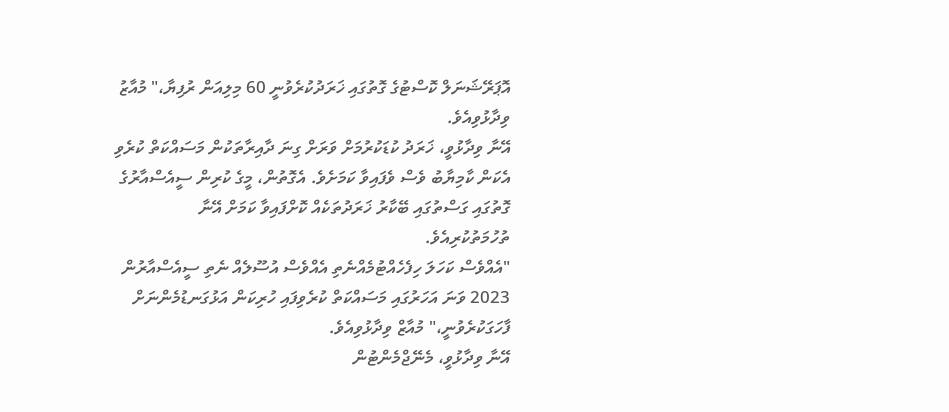އޮޕަރޭޝަނަލް ކޮސްޓުގެ ގޮތުގައި ޚަރަދުކުރެވުނީ 60 މިލިއަން ރުފިޔާ،" މުއާޒު ވިދާޅުވިއެވެ.
އޭނާ ވިދާޅުވީ، ޚަރަދު ކުޑަކުރުމަށް ވަރަށް ގިނަ ދާއިރާތަކުން މަސައްކަތް ކުރެވި އެކަން ކާމިޔާބު ވެސް ވެފައިވާ ކަމަށެވެ. އެގޮތުން، މީގެ ކުރިން ސީއެސްއާރުގެ ގޮތުގައި ގަސްތުގައި ބޭކާރު ޚަރަދުތަކެއް ކޮށްފައިވާ ކަމަށް އޭނާ ތުހުމަތުކުރިއެވެ.
"އެއްވެސް ކަހަލަ ހިފެހެއްޓުމެއްނެތި އެއްވެސް އުސޫލެއް ނެތި ސީއެސްއާރުން 2023 ވަނަ އަހަރުގައި މަސައްކަތް ކުރެވިފައި ހުރިކަން އަޅުގަނޑުމެންނަށް ފާހަގަކުރެވުނީ،" މުއާޒް ވިދާޅުވިއެވެ.
އޭނާ ވިދާޅުވީ، މެނޭޖްމެންޓުން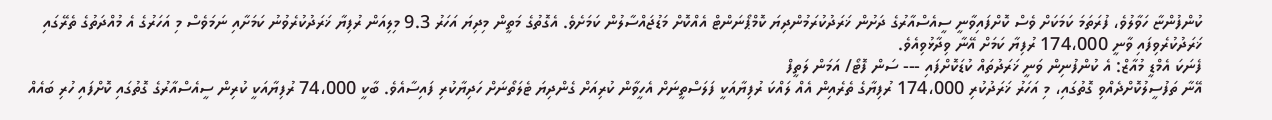ކުންފުންޏާ ހަވާލުވެ، ފުރަތަމަ ކަމަކަށް ވެސް ކޮށްފައިވާނީ ސީއެސްއާރުގެ ދަށުން ޚަރަދުކުރަމުންދިޔަ ކޮމްޕޯނަންޓް އެއްކޮށް މަޑުޖައްސާލުން ކަމަށެވެ. އެގޮތުގެ މަތީން މިދިޔަ އަހަރު 9.3 މިލިއަން ރުފިޔާ ޚަރަދުކުރެވުނު ކަމަށާއި ނަމަވެސް މި އަހަރުގެ އެ މުއްދަތުގެ ތެރޭގައި ޚަރަދުކުރެވިފައި ވާނީ 174،000 ރުފިޔާ ކަމަށް އޭނާ ވިދާޅުވިއެވެ.
ފެނަކަ އެމްޑީ މުއާޒް: އެ ކުންފުނިން ވަނީ ޚަރަދުތައް ކުޑަކޮށްފައި --- ސަން ފޮޓޯ/ އަމަން ލަތީފް
އޭނާ ތަފުސީލުކޮށްދެއްވި ގޮތުގައި، މި އަހަރު ޚަރަދުކުރި 174،000 ރުފިޔާގެ ތެރެއިން އެއް ލައްކަ ރުފިޔާއަކީ ފަލަސްތީނަށް އެހީވާން ކުރިއަށް ގެންދިޔަ ޓެލަތޯނަށް ހަދިޔާކުރި ފައިސާއެވެ. ބާކީ 74،000 ރުފިޔާއަކީ ކުރިން ސީއެސްއާރުގެ ގޮތުގައި ކޮށްފައި ހުރި ބައެއް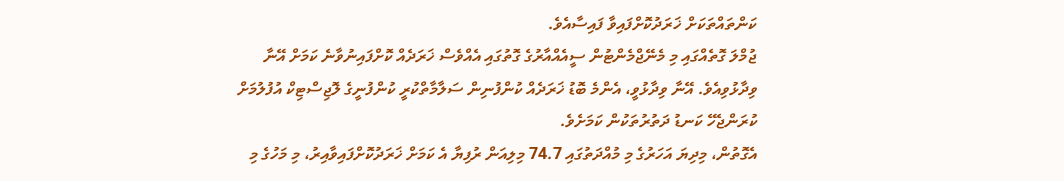ކަންތައްތަކަށް ޚަރަދުކޮށްފައިވާ ފައިސާއެވެ.
ޖުމްލަ ގޮތެއްގައި މި މެނޭޖްމެންޓުން ސީއެއްއާރުގެ ގޮތުގައި އެއްވެސް ޚަރަދެއް ކޮށްފައިނުވާނެ ކަމަށް އޭނާ ވިދާޅުވިއެވެ. އޭނާ ވިދާޅުވީ، އެންމެ ބޮޑު ޚަރަދެއް ކުންފުނިން ސަލާމާތްކުރީ ކުންފުނީގެ ލޮޖިސްޓިކް އުފުލުމަށް ކުރަންޖެހޭ ކަނޑު ދަތުރުތަކުން ކަމަށެވެ.
އެގޮތުން، މިދިޔަ އަހަރުގެ މި މުއްދަތުގައި 74.7 މިލިއަން ރުފިޔާ އެ ކަމަށް ޚަރަދުކޮށްފައިވާއިރު، މި މަހުގެ މި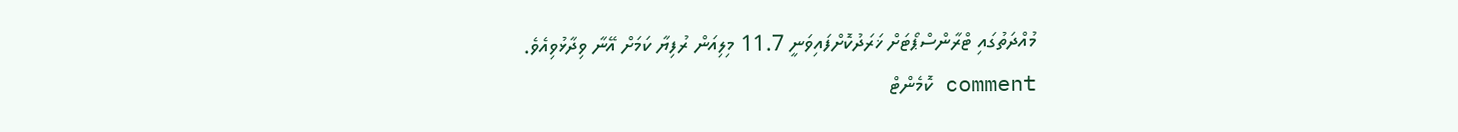މުއްދަތުގައި ޓްރާންސްޕޯޓަށް ޚަރަދުކޮށްފައިވަނީ 11.7 މިލިއަން ރުފިޔާ ކަމަށް އޭނާ ވިދާޅުވިއެވެ.
comment ކޮމެންޓް